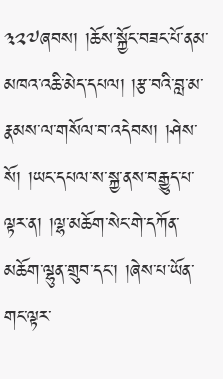༣༢༧ཞབས། །ཆོས་སྐྱོང་བཟང་པོ་ནམ་མཁའ་འཆི་མེད་དཔལ། །རྩ་བའི་བླ་མ་རྣམས་ལ་གསོལ་བ་འདེབས། །ཤེས་སོ། །ཡང་དཔལ་ས་སྐྱ་ནས་བརྒྱུད་པ་ལྟར་ན། །ལྷ་མཆོག་སེང་གེ་དཀོན་མཆོག་ལྷུན་གྲུབ་དང་། །ཞེས་པ་ཡོན་གང་ལྟར་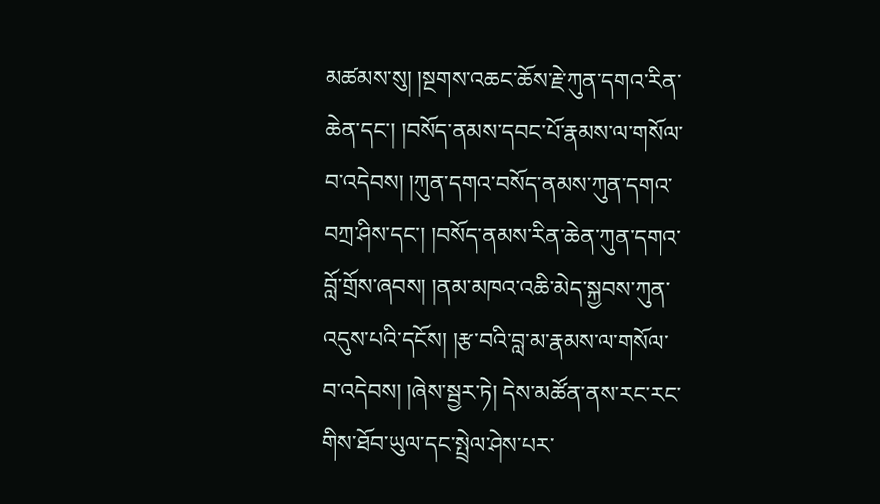མཚམས་སུ། །སྔགས་འཆང་ཆོས་རྗེ་ཀུན་དགའ་རིན་ཆེན་དང་། །བསོད་ནམས་དབང་པོ་རྣམས་ལ་གསོལ་བ་འདེབས། །ཀུན་དགའ་བསོད་ནམས་ཀུན་དགའ་བཀྲ་ཤིས་དང་། །བསོད་ནམས་རིན་ཆེན་ཀུན་དགའ་བློ་གྲོས་ཞབས། །ནམ་མཁའ་འཆི་མེད་སྐྱབས་ཀུན་འདུས་པའི་དངོས། །རྩ་བའི་བླ་མ་རྣམས་ལ་གསོལ་བ་འདེབས། །ཞེས་སྦྱར་ཏེ། དེས་མཚོན་ནས་རང་རང་གིས་ཐོབ་ཡུལ་དང་སྤྲེལ་ཤེས་པར་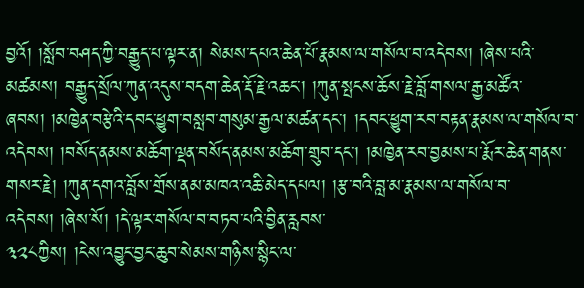བྱའོ། །སློབ་བཤད་ཀྱི་བརྒྱུད་པ་ལྟར་ན། སེམས་དཔའ་ཆེན་པོ་རྣམས་ལ་གསོལ་བ་འདེབས། །ཞེས་པའི་མཚམས། བརྒྱུད་སྲོལ་ཀུན་འདུས་བདག་ཆེན་རྡོ་རྗེ་འཆང་། །ཀུན་སྤངས་ཆོས་རྗེ་བློ་གསལ་རྒྱ་མཚོའ་ཞབས། །མཁྱེན་བརྩེའི་དབང་ཕྱུག་བསླབ་གསུམ་རྒྱལ་མཚན་དང་། །དབང་ཕྱུག་རབ་བརྟན་རྣམས་ལ་གསོལ་བ་འདེབས། །བསོད་ནམས་མཆོག་ལྡན་བསོད་ནམས་མཆོག་གྲུབ་དང་། །མཁྱེན་རབ་བྱམས་པ་རྨོར་ཆེན་གནས་གསར་རྗེ། །ཀུན་དགའ་བློས་གྲོས་ནམ་མཁའ་འཆི་མེད་དཔལ། །རྩ་བའི་བླ་མ་རྣམས་ལ་གསོལ་བ་འདེབས། །ཞེས་སོ། །དེ་ལྟར་གསོལ་བ་བཏབ་པའི་བྱིན་རླབས་
༣༢༨ཀྱིས། །ངེས་འབྱུང་བྱང་ཆུབ་སེམས་གཉིས་སྙིང་ལ་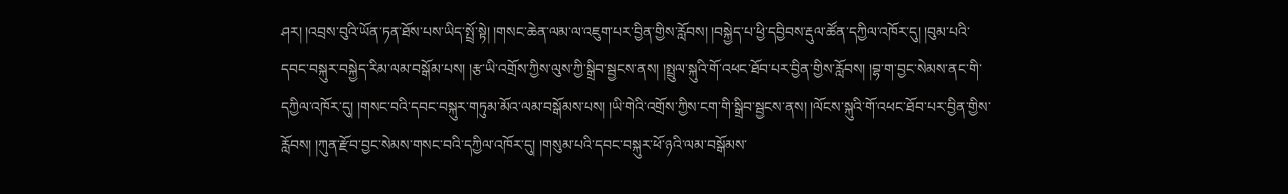ཤར། །འབྲས་བུའི་ཡོན་ཏན་ཐོས་པས་ཡིད་སྤྲོ་སྟེ། །གསང་ཆེན་ལམ་ལ་འཇུག་པར་བྱིན་གྱིས་རློབས། །བསྐྱེད་པ་ཕྱི་དབྱིབས་རྡུལ་ཚོན་དཀྱིལ་འཁོར་དུ། །བུམ་པའི་དབང་བསྐུར་བསྐྱེད་རིམ་ལམ་བསྒོམ་པས། །རྩ་ཡི་འགྲོས་ཀྱིས་ལུས་ཀྱི་སྒྲིབ་སྦྱངས་ནས། །སྤྲུལ་སྐུའི་གོ་འཕང་ཐོབ་པར་བྱིན་གྱིས་རློབས། །བྷ་ག་བྱང་སེམས་ནང་གི་དཀྱིལ་འཁོར་དུ། །གསང་བའི་དབང་བསྐུར་གཏུམ་མོའ་ལམ་བསྒོམས་པས། །ཡི་གེའི་འགྲོས་ཀྱིས་ངག་གི་སྒྲིབ་སྦྱངས་ནས། །ལོངས་སྐུའི་གོ་འཕང་ཐོབ་པར་བྱིན་གྱིས་རློབས། །ཀུན་རྫོབ་བྱང་སེམས་གསང་བའི་དཀྱིལ་འཁོར་དུ། །གསུམ་པའི་དབང་བསྐུར་ཕོ་ཉའི་ལམ་བསྒོམས་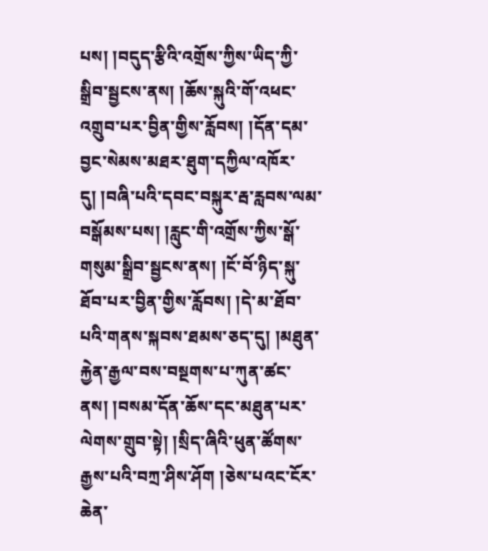པས། །བདུད་རྩིའི་འགྲོས་ཀྱིས་ཡིད་ཀྱི་སྒྲིབ་སྦྱངས་ནས། །ཆོས་སྐུའི་གོ་འཕང་འགྲུབ་པར་བྱིན་གྱིས་རློབས། །དོན་དམ་བྱང་སེམས་མཐར་ཐུག་དཀྱིལ་འཁོར་དུ། །བཞི་པའི་དབང་བསྐུར་རྦ་རླབས་ལམ་བསྒོམས་པས། །རླུང་གི་འགྲོས་ཀྱིས་སྒོ་གསུམ་སྒྲིབ་སྦྱངས་ནས། །ངོ་བོ་ཉིད་སྐུ་ཐོབ་པར་བྱིན་གྱིས་རློབས། །དེ་མ་ཐོབ་པའི་གནས་སྐབས་ཐམས་ཅད་དུ། །མཐུན་རྐྱེན་རྒྱལ་བས་བསྔགས་པ་ཀུན་ཚང་ནས། །བསམ་དོན་ཆོས་དང་མཐུན་པར་ལེགས་གྲུབ་སྟེ། །སྲིད་ཞིའི་ཕུན་ཚོགས་རྒྱས་པའི་བཀྲ་ཤིས་ཤོག །ཅེས་པའང་ངོར་ཆེན་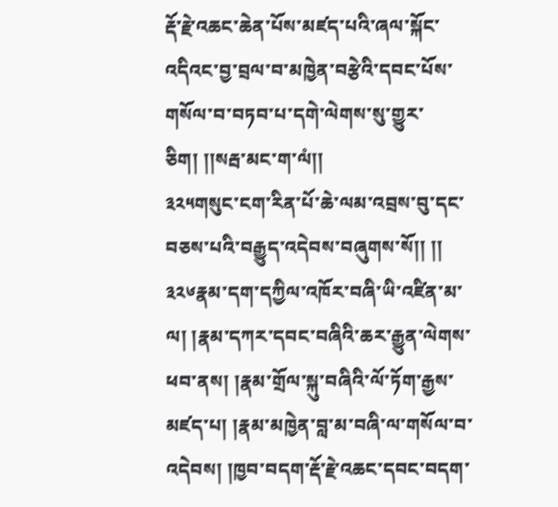རྡོ་རྗེ་འཆང་ཆེན་པོས་མཛད་པའི་ཞལ་སྐོང་འདིའང་བྱ་བྲལ་བ་མཁྱེན་བརྩེའི་དབང་པོས་གསོལ་བ་བཏབ་པ་དགེ་ལེགས་སུ་གྱུར་ཅིག། །།སརྦ་མང་ག་ལཾ།།
༣༢༥གསུང་ངག་རིན་པོ་ཆེ་ལམ་འབྲས་བུ་དང་བཅས་པའི་བརྒྱུད་འདེབས་བཞུགས་སོ།། །།
༣༢༦རྣམ་དག་དཀྱིལ་འཁོར་བཞི་ཡི་འཛིན་མ་ལ། །རྣམ་དཀར་དབང་བཞིའི་ཆར་རྒྱུན་ལེགས་ཕབ་ནས། །རྣམ་གྲོལ་སྐུ་བཞིའི་ལོ་ཏོག་རྒྱས་མཛད་པ། །རྣམ་མཁྱེན་བླ་མ་བཞི་ལ་གསོལ་བ་འདེབས། །ཁྱབ་བདག་རྡོ་རྗེ་འཆང་དབང་བདག་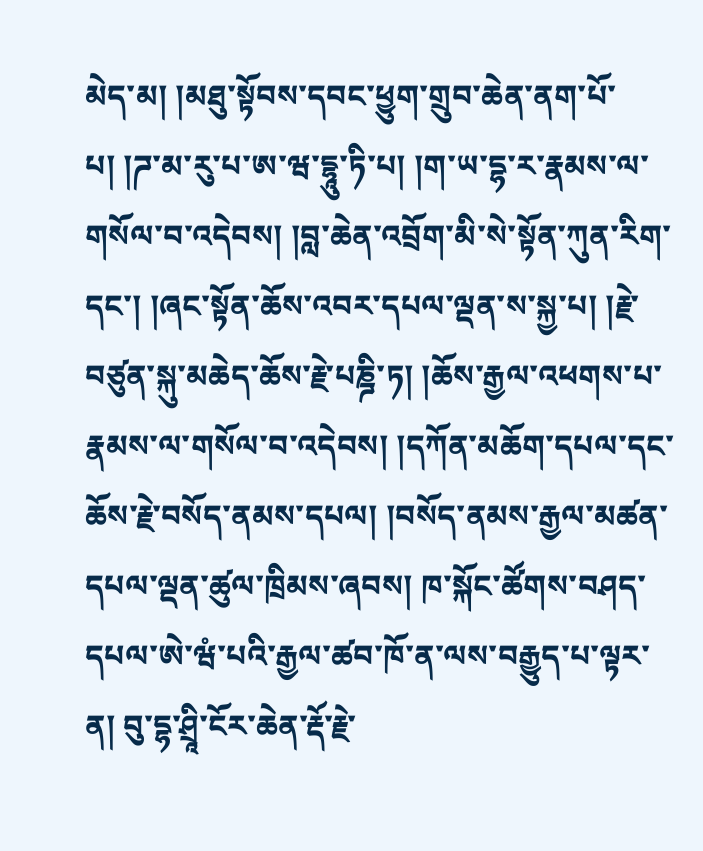མེད་མ། །མཐུ་སྟོབས་དབང་ཕྱུག་གྲུབ་ཆེན་ནག་པོ་པ། །ཌ་མ་རུ་པ་ཨ་ཝ་དྷཱུ་ཏི་པ། །ག་ཡ་དྷ་ར་རྣམས་ལ་གསོལ་བ་འདེབས། །བླ་ཆེན་འབྲོག་མི་སེ་སྟོན་ཀུན་རིག་དང་། །ཞང་སྟོན་ཆོས་འབར་དཔལ་ལྡན་ས་སྐྱ་པ། །རྗེ་བཙུན་སྐུ་མཆེད་ཆོས་རྗེ་པཎྜི་ཏ། །ཆོས་རྒྱལ་འཕགས་པ་རྣམས་ལ་གསོལ་བ་འདེབས། །དཀོན་མཆོག་དཔལ་དང་ཆོས་རྗེ་བསོད་ནམས་དཔལ། །བསོད་ནམས་རྒྱལ་མཚན་དཔལ་ལྡན་ཚུལ་ཁྲིམས་ཞབས། ཁ་སྐོང་ཚོགས་བཤད་དཔལ་ཨེ་ཝཾ་པའི་རྒྱལ་ཚབ་ཁོ་ན་ལས་བརྒྱུད་པ་ལྟར་ན། བུ་དྷ་ཤྲཱི་ངོར་ཆེན་རྡོ་རྗེ་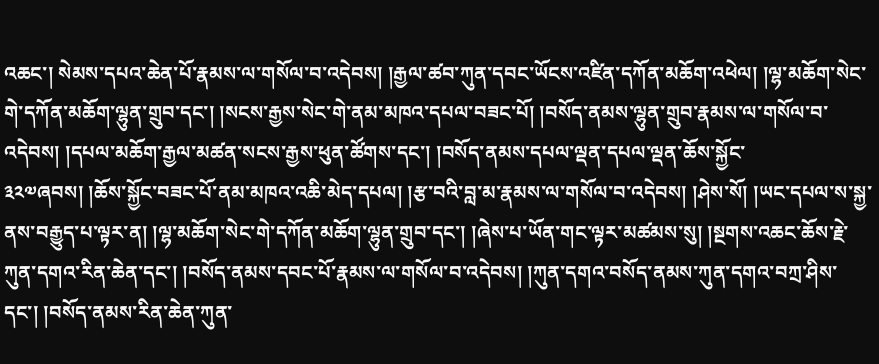འཆང་། སེམས་དཔའ་ཆེན་པོ་རྣམས་ལ་གསོལ་བ་འདེབས། །རྒྱལ་ཚབ་ཀུན་དབང་ཡོངས་འཛིན་དཀོན་མཆོག་འཕེལ། །ལྷ་མཆོག་སེང་གེ་དཀོན་མཆོག་ལྷུན་གྲུབ་དང་། །སངས་རྒྱས་སེང་གེ་ནམ་མཁའ་དཔལ་བཟང་པོ། །བསོད་ནམས་ལྷུན་གྲུབ་རྣམས་ལ་གསོལ་བ་འདེབས། །དཔལ་མཆོག་རྒྱལ་མཚན་སངས་རྒྱས་ཕུན་ཚོགས་དང་། །བསོད་ནམས་དཔལ་ལྡན་དཔལ་ལྡན་ཆོས་སྐྱོང་
༣༢༧ཞབས། །ཆོས་སྐྱོང་བཟང་པོ་ནམ་མཁའ་འཆི་མེད་དཔལ། །རྩ་བའི་བླ་མ་རྣམས་ལ་གསོལ་བ་འདེབས། །ཤེས་སོ། །ཡང་དཔལ་ས་སྐྱ་ནས་བརྒྱུད་པ་ལྟར་ན། །ལྷ་མཆོག་སེང་གེ་དཀོན་མཆོག་ལྷུན་གྲུབ་དང་། །ཞེས་པ་ཡོན་གང་ལྟར་མཚམས་སུ། །སྔགས་འཆང་ཆོས་རྗེ་ཀུན་དགའ་རིན་ཆེན་དང་། །བསོད་ནམས་དབང་པོ་རྣམས་ལ་གསོལ་བ་འདེབས། །ཀུན་དགའ་བསོད་ནམས་ཀུན་དགའ་བཀྲ་ཤིས་དང་། །བསོད་ནམས་རིན་ཆེན་ཀུན་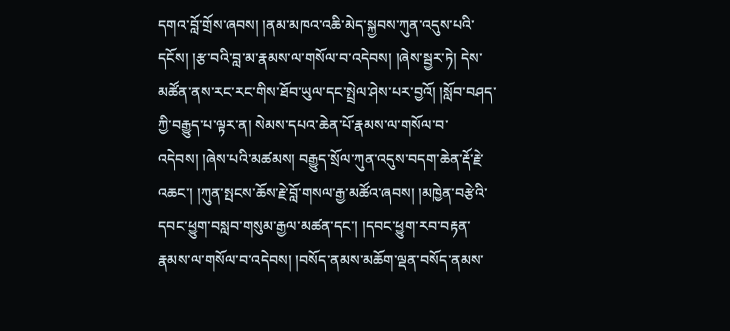དགའ་བློ་གྲོས་ཞབས། །ནམ་མཁའ་འཆི་མེད་སྐྱབས་ཀུན་འདུས་པའི་དངོས། །རྩ་བའི་བླ་མ་རྣམས་ལ་གསོལ་བ་འདེབས། །ཞེས་སྦྱར་ཏེ། དེས་མཚོན་ནས་རང་རང་གིས་ཐོབ་ཡུལ་དང་སྤྲེལ་ཤེས་པར་བྱའོ། །སློབ་བཤད་ཀྱི་བརྒྱུད་པ་ལྟར་ན། སེམས་དཔའ་ཆེན་པོ་རྣམས་ལ་གསོལ་བ་འདེབས། །ཞེས་པའི་མཚམས། བརྒྱུད་སྲོལ་ཀུན་འདུས་བདག་ཆེན་རྡོ་རྗེ་འཆང་། །ཀུན་སྤངས་ཆོས་རྗེ་བློ་གསལ་རྒྱ་མཚོའ་ཞབས། །མཁྱེན་བརྩེའི་དབང་ཕྱུག་བསླབ་གསུམ་རྒྱལ་མཚན་དང་། །དབང་ཕྱུག་རབ་བརྟན་རྣམས་ལ་གསོལ་བ་འདེབས། །བསོད་ནམས་མཆོག་ལྡན་བསོད་ནམས་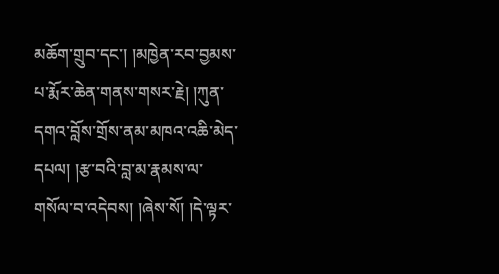མཆོག་གྲུབ་དང་། །མཁྱེན་རབ་བྱམས་པ་རྨོར་ཆེན་གནས་གསར་རྗེ། །ཀུན་དགའ་བློས་གྲོས་ནམ་མཁའ་འཆི་མེད་དཔལ། །རྩ་བའི་བླ་མ་རྣམས་ལ་གསོལ་བ་འདེབས། །ཞེས་སོ། །དེ་ལྟར་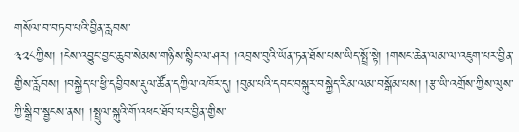གསོལ་བ་བཏབ་པའི་བྱིན་རླབས་
༣༢༨ཀྱིས། །ངེས་འབྱུང་བྱང་ཆུབ་སེམས་གཉིས་སྙིང་ལ་ཤར། །འབྲས་བུའི་ཡོན་ཏན་ཐོས་པས་ཡིད་སྤྲོ་སྟེ། །གསང་ཆེན་ལམ་ལ་འཇུག་པར་བྱིན་གྱིས་རློབས། །བསྐྱེད་པ་ཕྱི་དབྱིབས་རྡུལ་ཚོན་དཀྱིལ་འཁོར་དུ། །བུམ་པའི་དབང་བསྐུར་བསྐྱེད་རིམ་ལམ་བསྒོམ་པས། །རྩ་ཡི་འགྲོས་ཀྱིས་ལུས་ཀྱི་སྒྲིབ་སྦྱངས་ནས། །སྤྲུལ་སྐུའི་གོ་འཕང་ཐོབ་པར་བྱིན་གྱིས་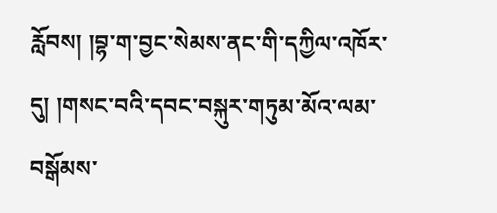རློབས། །བྷ་ག་བྱང་སེམས་ནང་གི་དཀྱིལ་འཁོར་དུ། །གསང་བའི་དབང་བསྐུར་གཏུམ་མོའ་ལམ་བསྒོམས་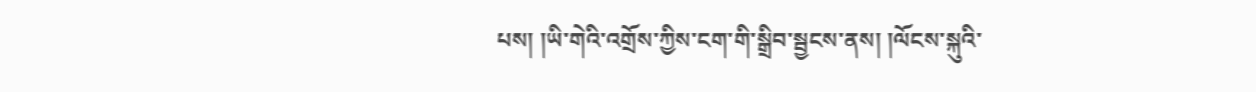པས། །ཡི་གེའི་འགྲོས་ཀྱིས་ངག་གི་སྒྲིབ་སྦྱངས་ནས། །ལོངས་སྐུའི་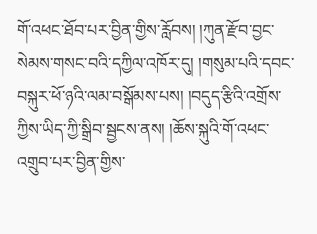གོ་འཕང་ཐོབ་པར་བྱིན་གྱིས་རློབས། །ཀུན་རྫོབ་བྱང་སེམས་གསང་བའི་དཀྱིལ་འཁོར་དུ། །གསུམ་པའི་དབང་བསྐུར་ཕོ་ཉའི་ལམ་བསྒོམས་པས། །བདུད་རྩིའི་འགྲོས་ཀྱིས་ཡིད་ཀྱི་སྒྲིབ་སྦྱངས་ནས། །ཆོས་སྐུའི་གོ་འཕང་འགྲུབ་པར་བྱིན་གྱིས་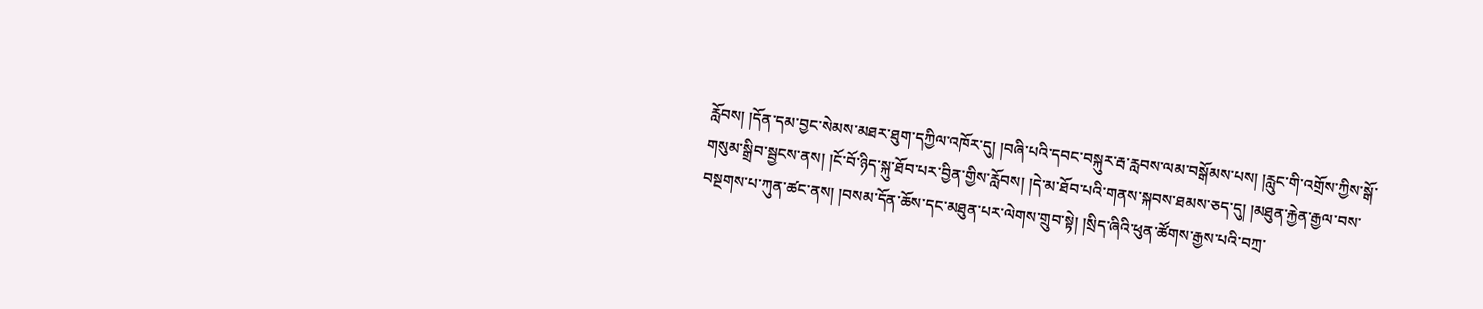རློབས། །དོན་དམ་བྱང་སེམས་མཐར་ཐུག་དཀྱིལ་འཁོར་དུ། །བཞི་པའི་དབང་བསྐུར་རྦ་རླབས་ལམ་བསྒོམས་པས། །རླུང་གི་འགྲོས་ཀྱིས་སྒོ་གསུམ་སྒྲིབ་སྦྱངས་ནས། །ངོ་བོ་ཉིད་སྐུ་ཐོབ་པར་བྱིན་གྱིས་རློབས། །དེ་མ་ཐོབ་པའི་གནས་སྐབས་ཐམས་ཅད་དུ། །མཐུན་རྐྱེན་རྒྱལ་བས་བསྔགས་པ་ཀུན་ཚང་ནས། །བསམ་དོན་ཆོས་དང་མཐུན་པར་ལེགས་གྲུབ་སྟེ། །སྲིད་ཞིའི་ཕུན་ཚོགས་རྒྱས་པའི་བཀྲ་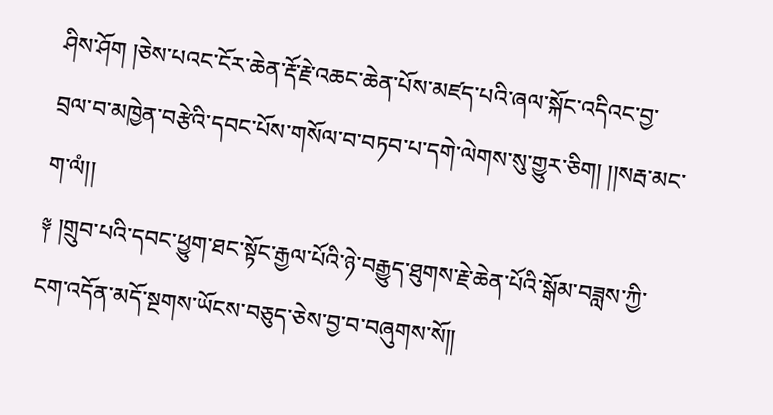ཤིས་ཤོག །ཅེས་པའང་ངོར་ཆེན་རྡོ་རྗེ་འཆང་ཆེན་པོས་མཛད་པའི་ཞལ་སྐོང་འདིའང་བྱ་བྲལ་བ་མཁྱེན་བརྩེའི་དབང་པོས་གསོལ་བ་བཏབ་པ་དགེ་ལེགས་སུ་གྱུར་ཅིག། །།སརྦ་མང་ག་ལཾ།།
༈ །གྲུབ་པའི་དབང་ཕྱུག་ཐང་སྟོང་རྒྱལ་པོའི་ཉེ་བརྒྱུད་ཐུགས་རྗེ་ཆེན་པོའི་སྒོམ་བཟླས་ཀྱི་ངག་འདོན་མདོ་སྔགས་ཡོངས་བཅུད་ཅེས་བྱ་བ་བཞུགས་སོ༎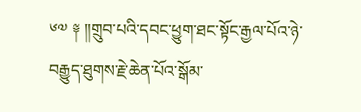༦༧ ༈ །།གྲུབ་པའི་དབང་ཕྱུག་ཐང་སྟོང་རྒྱལ་པོའ་ཉེ་བརྒྱུད་ཐུགས་རྗེ་ཆེན་པོའ་སྒོམ་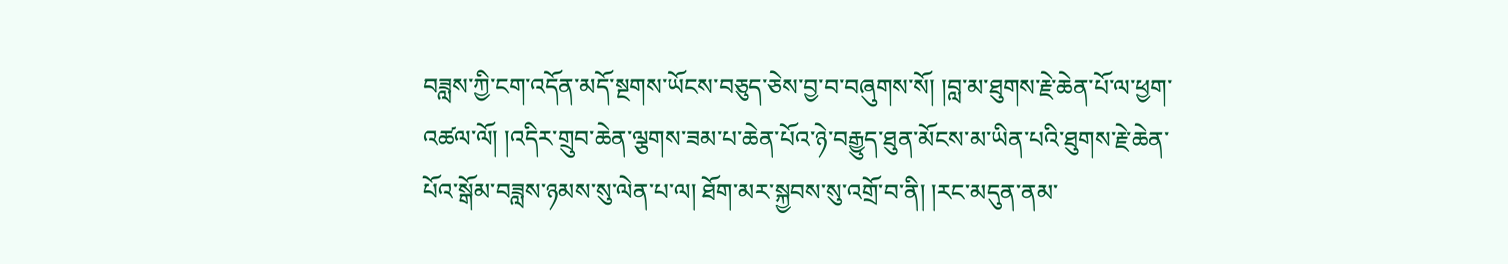བཟླས་ཀྱི་ངག་འདོན་མདོ་སྔགས་ཡོངས་བཅུད་ཅེས་བྱ་བ་བཞུགས་སོ། །བླ་མ་ཐུགས་རྗེ་ཆེན་པོ་ལ་ཕྱག་འཚལ་ལོ། །འདིར་གྲུབ་ཆེན་ལྕགས་ཟམ་པ་ཆེན་པོའ་ཉེ་བརྒྱུད་ཐུན་མོངས་མ་ཡིན་པའི་ཐུགས་རྗེ་ཆེན་པོའ་སྒོམ་བཟླས་ཉམས་སུ་ལེན་པ་ལ། ཐོག་མར་སྐྱབས་སུ་འགྲོ་བ་ནི། །རང་མདུན་ནམ་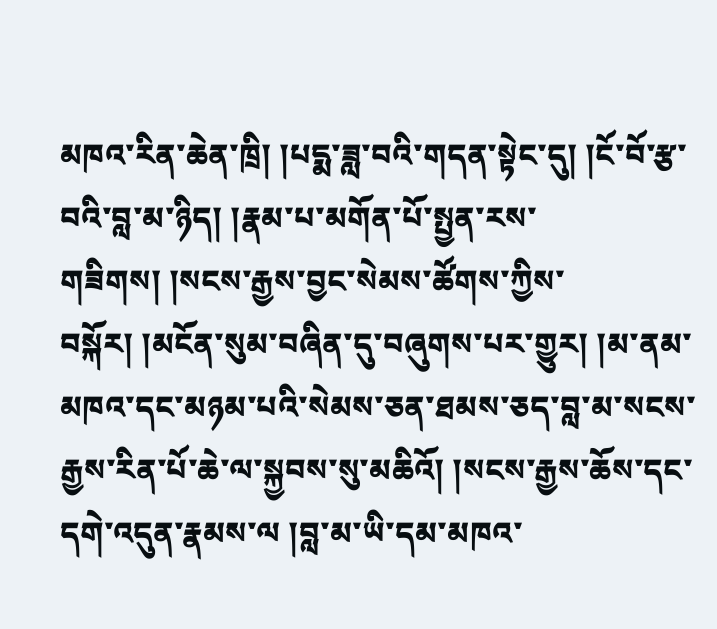མཁའ་རིན་ཆེན་ཁྲི། །པདྨ་ཟླ་བའི་གདན་སྟེང་དུ། །ངོ་བོ་རྩ་བའི་བླ་མ་ཉིད། །རྣམ་པ་མགོན་པོ་སྤྱན་རས་གཟིགས། །སངས་རྒྱས་བྱང་སེམས་ཚོགས་ཀྱིས་བསྐོར། །མངོན་སུམ་བཞིན་དུ་བཞུགས་པར་གྱུར། །མ་ནམ་མཁའ་དང་མཉམ་པའི་སེམས་ཅན་ཐམས་ཅད་བླ་མ་སངས་རྒྱས་རིན་པོ་ཆེ་ལ་སྐྱབས་སུ་མཆིའོ། །སངས་རྒྱས་ཆོས་དང་དགེ་འདུན་རྣམས་ལ །བླ་མ་ཡི་དམ་མཁའ་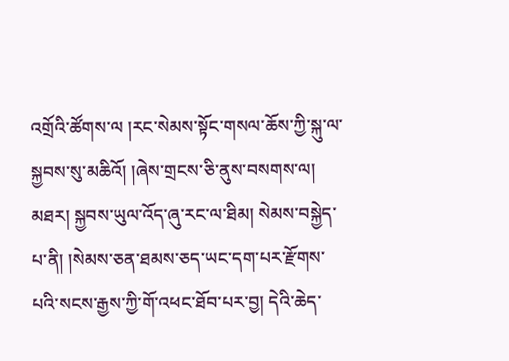འགྲོའི་ཚོགས་ལ །རང་སེམས་སྟོང་གསལ་ཆོས་ཀྱི་སྐུ་ལ་སྐྱབས་སུ་མཆིའོ། །ཞེས་གྲངས་ཅི་ནུས་བསགས་ལ། མཐར། སྐྱབས་ཡུལ་འོད་ཞུ་རང་ལ་ཐིམ། སེམས་བསྐྱེད་པ་ནི། །སེམས་ཅན་ཐམས་ཅད་ཡང་དག་པར་རྫོགས་པའི་སངས་རྒྱས་ཀྱི་གོ་འཕང་ཐོབ་པར་བྱ། དེའི་ཆེད་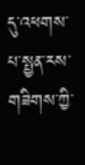དུ་འཕགས་པ་སྤྱན་རས་གཟིགས་ཀྱི་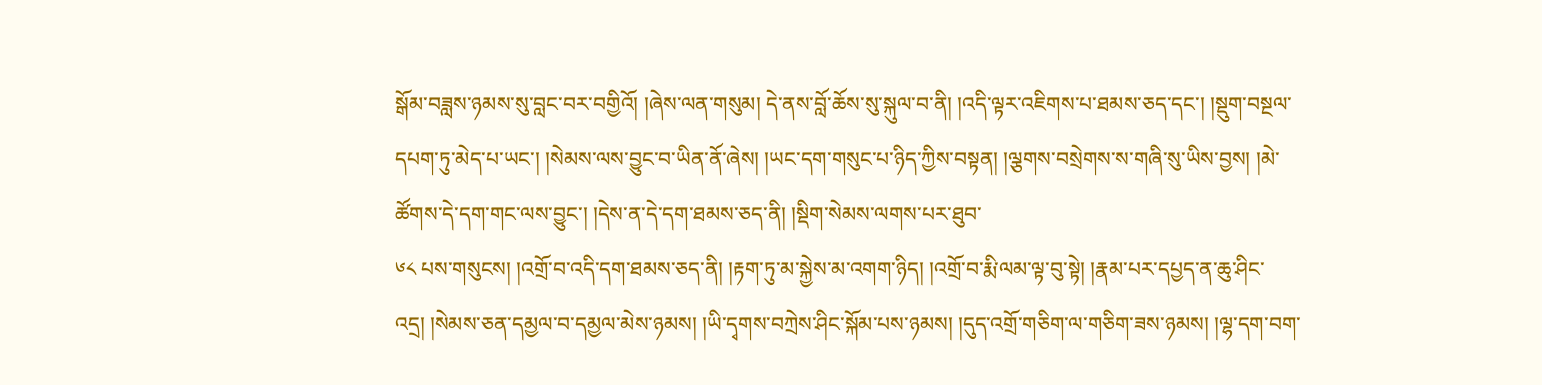སྒོམ་བཟླས་ཉམས་སུ་བླང་བར་བགྱིའོ། །ཞེས་ལན་གསུམ། དེ་ནས་བློ་ཆོས་སུ་སྐུལ་བ་ནི། །འདི་ལྟར་འཇིགས་པ་ཐམས་ཅད་དང་། །སྡུག་བསྔལ་དཔག་ཏུ་མེད་པ་ཡང་། །སེམས་ལས་བྱུང་བ་ཡིན་ནོ་ཞེས། །ཡང་དག་གསུང་པ་ཉིད་ཀྱིས་བསྟན། །ལྕགས་བསྲེགས་ས་གཞི་སུ་ཡིས་བྱས། །མེ་ཚོགས་དེ་དག་གང་ལས་བྱུང་། །དེས་ན་དེ་དག་ཐམས་ཅད་ནི། །སྡིག་སེམས་ལགས་པར་ཐུབ་
༦༨ པས་གསུངས། །འགྲོ་བ་འདི་དག་ཐམས་ཅད་ནི། །རྟག་ཏུ་མ་སྐྱེས་མ་འགག་ཉིད། །འགྲོ་བ་རྨི་ལམ་ལྟ་བུ་སྟེ། །རྣམ་པར་དཔྱད་ན་ཆུ་ཤིང་འདྲ། །སེམས་ཅན་དམྱལ་བ་དམྱལ་མེས་ཉམས། །ཡི་དྭགས་བཀྲེས་ཤིང་སྐོམ་པས་ཉམས། །དུད་འགྲོ་གཅིག་ལ་གཅིག་ཟས་ཉམས། །ལྷ་དག་བག་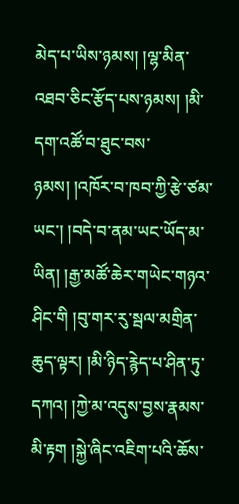མེད་པ་ཡིས་ཉམས། །ལྷ་མིན་འཐབ་ཅིང་རྩོད་པས་ཉམས། །མི་དག་འཚོ་བ་ཐུང་བས་ཉམས། །འཁོར་བ་ཁབ་ཀྱི་རྩེ་ཙམ་ཡང་། །བདེ་བ་ནམ་ཡང་ཡོད་མ་ཡིན། །རྒྱ་མཚོ་ཆེར་གཡེང་གཉའ་ཤིང་གི །བུ་གར་རུ་སྦལ་མགྲིན་ཆུད་ལྟར། །མི་ཉིད་རྙེད་པ་ཤིན་ཏུ་དཀའ། །ཀྱེ་མ་འདུས་བྱས་རྣམས་མི་རྟག །སྐྱེ་ཞིང་འཇིག་པའི་ཆོས་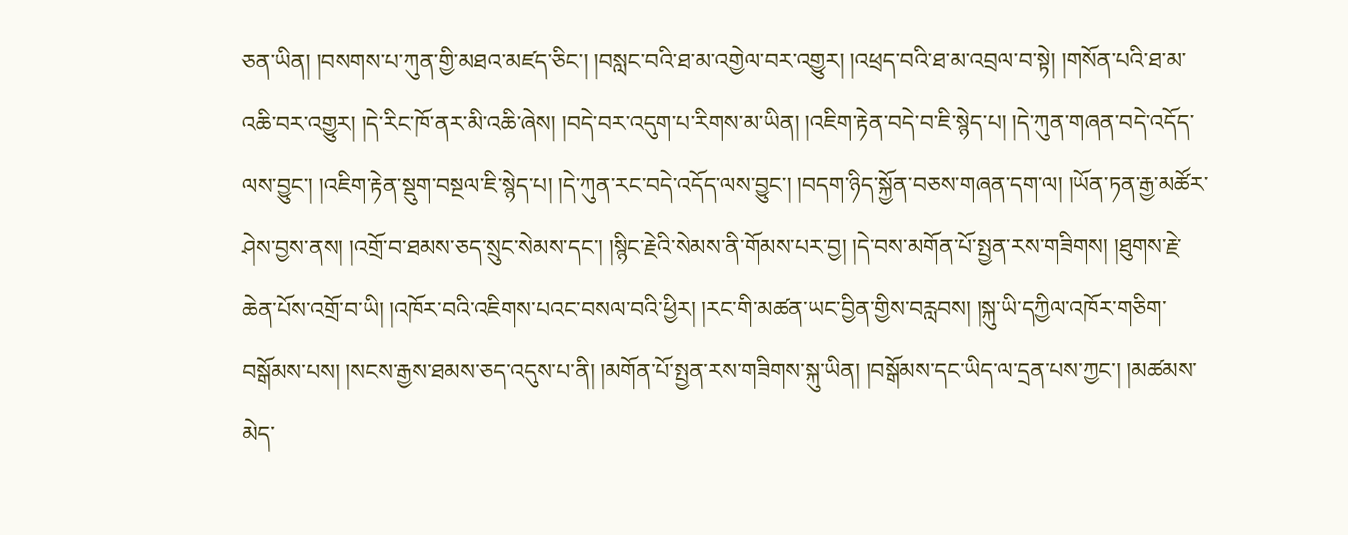ཅན་ཡིན། །བསགས་པ་ཀུན་གྱི་མཐའ་མཛད་ཅིང་། །བསླང་བའི་ཐ་མ་འགྱེལ་བར་འགྱུར། །འཕྲད་བའི་ཐ་མ་འབྲལ་བ་སྟེ། །གསོན་པའི་ཐ་མ་འཆི་བར་འགྱུར། །དེ་རིང་ཁོ་ནར་མི་འཆི་ཞེས། །བདེ་བར་འདུག་པ་རིགས་མ་ཡིན། །འཇིག་རྟེན་བདེ་བ་ཇི་སྙེད་པ། །དེ་ཀུན་གཞན་བདེ་འདོད་ལས་བྱུང་། །འཇིག་རྟེན་སྡུག་བསྔལ་ཇི་སྙེད་པ། །དེ་ཀུན་རང་བདེ་འདོད་ལས་བྱུང་། །བདག་ཉིད་སྐྱོན་བཅས་གཞན་དག་ལ། །ཡོན་ཏན་རྒྱ་མཚོར་ཤེས་བྱས་ནས། །འགྲོ་བ་ཐམས་ཅད་སྲུང་སེམས་དང་། །སྙིང་རྗེའི་སེམས་ནི་གོམས་པར་བྱ། །དེ་བས་མགོན་པོ་སྤྱན་རས་གཟིགས། །ཐུགས་རྗེ་ཆེན་པོས་འགྲོ་བ་ཡི། །འཁོར་བའི་འཇིགས་པའང་བསལ་བའི་ཕྱིར། །རང་གི་མཚན་ཡང་བྱིན་གྱིས་བརླབས། །སྐུ་ཡི་དཀྱིལ་འཁོར་གཅིག་བསྒོམས་པས། །སངས་རྒྱས་ཐམས་ཅད་འདུས་པ་ནི། །མགོན་པོ་སྤྱན་རས་གཟིགས་སྐུ་ཡིན། །བསྒོམས་དང་ཡིད་ལ་དྲན་པས་ཀྱང་། །མཚམས་མེད་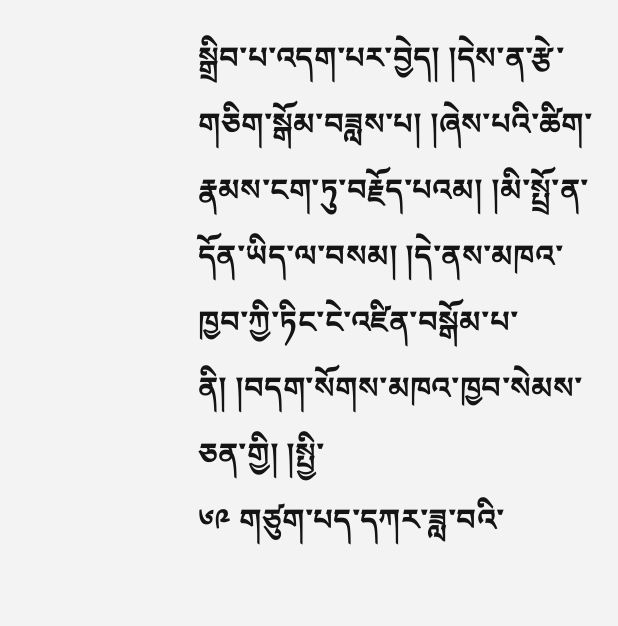སྒྲིབ་པ་འདག་པར་བྱེད། །དེས་ན་རྩེ་གཅིག་སྒོམ་བཟླས་པ། །ཞེས་པའི་ཚིག་རྣམས་ངག་ཏུ་བརྗོད་པའམ། །མི་སྤྲོ་ན་དོན་ཡིད་ལ་བསམ། །དེ་ནས་མཁའ་ཁྱབ་ཀྱི་ཏིང་ངེ་འཛིན་བསྒོམ་པ་ནི། །བདག་སོགས་མཁའ་ཁྱབ་སེམས་ཅན་གྱི། །སྤྱི་
༦༩ གཙུག་པད་དཀར་ཟླ་བའི་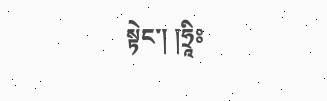སྟེང་། །ཧྲཱིཿ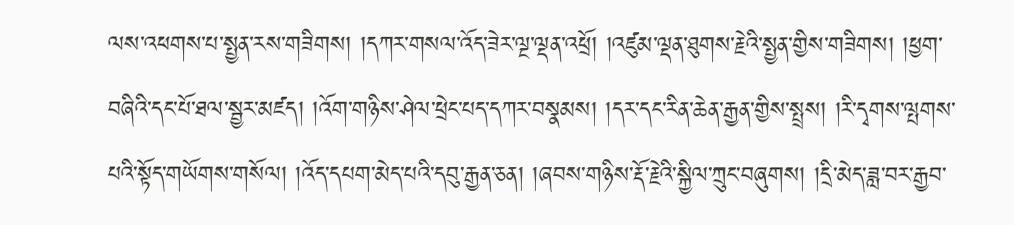ལས་འཕགས་པ་སྤྱན་རས་གཟིགས། །དཀར་གསལ་འོད་ཟེར་ལྔ་ལྡན་འཕྲོ། །འཛུམ་ལྡན་ཐུགས་རྗེའི་སྤྱན་གྱིས་གཟིགས། །ཕྱག་བཞིའི་དང་པོ་ཐལ་སྦྱར་མཛད། །འོག་གཉིས་ཤེལ་ཕྲེང་པད་དཀར་བསྣམས། །དར་དང་རིན་ཆེན་རྒྱན་གྱིས་སྤྲས། །རི་དྭགས་ལྤགས་པའི་སྟོད་གཡོགས་གསོལ། །འོད་དཔག་མེད་པའི་དབུ་རྒྱན་ཅན། །ཞབས་གཉིས་རྡོ་རྗེའི་སྐྱིལ་ཀྲུང་བཞུགས། །དྲི་མེད་ཟླ་བར་རྒྱབ་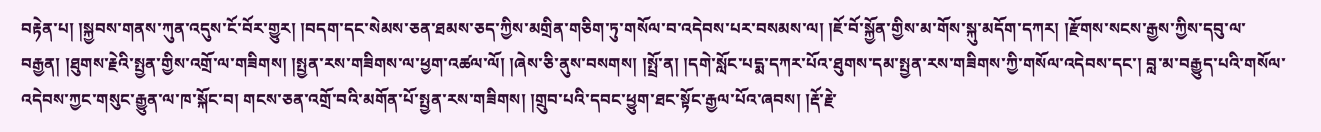བརྟེན་པ། །སྐྱབས་གནས་ཀུན་འདུས་ངོ་བོར་གྱུར། །བདག་དང་སེམས་ཅན་ཐམས་ཅད་ཀྱིས་མགྲིན་གཅིག་ཏུ་གསོལ་བ་འདེབས་པར་བསམས་ལ། །ཇོ་བོ་སྐྱོན་གྱིས་མ་གོས་སྐུ་མདོག་དཀར། །རྫོགས་སངས་རྒྱས་ཀྱིས་དབུ་ལ་བརྒྱན། །ཐུགས་རྗེའི་སྤྱན་གྱིས་འགྲོ་ལ་གཟིགས། །སྤྱན་རས་གཟིགས་ལ་ཕྱག་འཚལ་ལོ། །ཞེས་ཅི་ནུས་བསགས། །སྤྲོ་ན། །དགེ་སློང་པདྨ་དཀར་པོའ་ཐུགས་དམ་སྤྱན་རས་གཟིགས་ཀྱི་གསོལ་འདེབས་དང་། བླ་མ་བརྒྱུད་པའི་གསོལ་འདེབས་ཀྱང་གསུང་རྒྱུན་ལ་ཁ་སྐོང་བ། གངས་ཅན་འགྲོ་བའི་མགོན་པོ་སྤྱན་རས་གཟིགས། །གྲུབ་པའི་དབང་ཕྱུག་ཐང་སྟོང་རྒྱལ་པོའ་ཞབས། །རྡོ་རྗེ་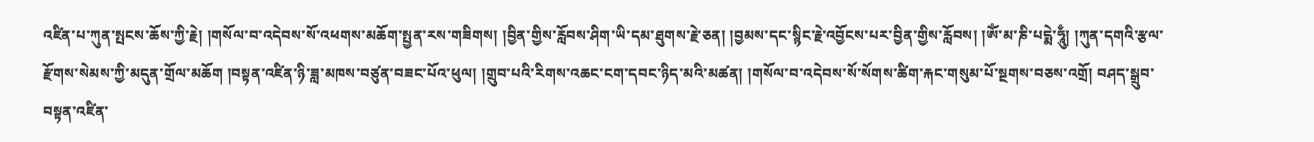འཛིན་པ་ཀུན་སྤངས་ཆོས་ཀྱི་རྗེ། །གསོལ་བ་འདེབས་སོ་འཕགས་མཆོག་སྤྱན་རས་གཟིགས། །བྱིན་གྱིས་རློབས་ཤིག་ཡི་དམ་ཐུགས་རྗེ་ཅན། །བྱམས་དང་སྙིང་རྗེ་འབྱོངས་པར་བྱིན་གྱིས་རློབས། །ༀ་མ་ཎི་པདྨེ་ཧཱུྃ། །ཀུན་དགའི་རྩལ་རྫོགས་སེམས་ཀྱི་མདུན་གྲོལ་མཆོག །བསྟན་འཛིན་ཉི་ཟླ་མཁས་བཙུན་བཟང་པོའ་ཕུལ། །གྲུབ་པའི་རིགས་འཆང་ངག་དབང་ཉིད་མའི་མཚན། །གསོལ་བ་འདེབས་སོ་སོགས་ཚིག་རྐང་གསུམ་པོ་སྔགས་བཅས་འགྲོ། བཤད་སྒྲུབ་བསྟན་འཛིན་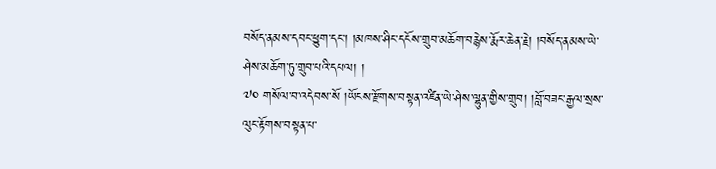བསོད་ནམས་དབང་ཕྱུག་དང་། །མཁས་ཤིང་དངོས་གྲུབ་མཆོག་བརྙེས་རྨོར་ཆེན་རྗེ། །བསོད་ནམས་ཡེ་ཤེས་མཆོག་ཏུ་གྲུབ་པའི་དཔལ། །
༧༠ གསོལ་བ་འདེབས་སོ །ཡོངས་རྫོགས་བསྟན་འཛིན་ཡེ་ཤེས་ལྷུན་གྱིས་གྲུབ། །བློ་བཟང་རྒྱལ་སྲས་ལུང་རྟོགས་བསྟན་པ་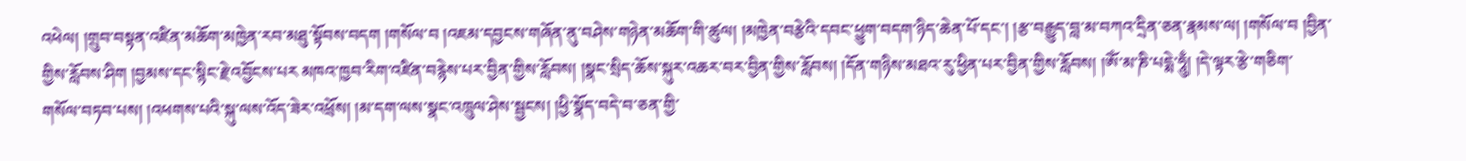འཕེལ། །གྲུབ་བསྟན་འཛིན་མཆོག་མཁྱེན་རབ་མཐུ་སྟོབས་བདག །གསོལ་བ །འཇམ་དབྱངས་གཞོན་ནུ་བཤེས་གཉེན་མཆོག་གི་ཚུལ། །མཁྱེན་བརྩེའི་དབང་ཕྱུག་བདག་ཉིད་ཆེན་པོ་དང་། །རྩ་བརྒྱུད་བླ་མ་བཀའ་དྲིན་ཅན་རྣམས་ལ། །གསོལ་བ །བྱིན་གྱིས་རློབས་ཤིག །བྱམས་དང་སྙིང་རྗེ་འབྱོངས་པར མཁའ་ཁྱབ་རིག་འཛིན་བརྙེས་པར་བྱིན་གྱིས་རློབས། །སྣང་སྲིད་ཆོས་སྐུར་འཆར་བར་བྱིན་གྱིས་རློབས། །དོན་གཉིས་མཐའ་རུ་ཕྱིན་པར་བྱིན་གྱིས་རློབས། །ༀ་མ་ཎི་པདྨེ་ཧཱུྃ། །དེ་ལྟར་རྩེ་གཅིག་གསོལ་བཏབ་པས། །འཕགས་པའི་སྐུ་ལས་འོད་ཟེར་འཕྲོས། །མ་དག་ལས་སྣང་འཁྲུལ་ཤེས་སྦྱངས། །ཕྱི་སྣོད་བདེ་བ་ཅན་གྱི་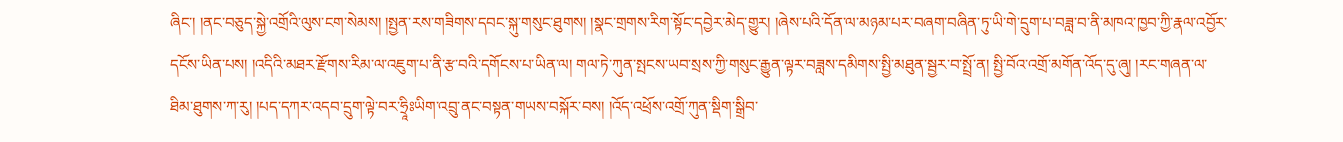ཞིང་། །ནང་བཅུད་སྐྱེ་འགྲོའི་ལུས་ངག་སེམས། །སྤྱན་རས་གཟིགས་དབང་སྐུ་གསུང་ཐུགས། །སྣང་གྲགས་རིག་སྟོང་དབྱེར་མེད་གྱུར། །ཞེས་པའི་དོན་ལ་མཉམ་པར་བཞག་བཞིན་ཏུ་ཡི་གེ་དྲུག་པ་བཟླ་བ་ནི་མཁའ་ཁྱབ་ཀྱི་རྣལ་འབྱོར་དངོས་ཡིན་པས། །འདིའི་མཐར་རྫོགས་རིམ་ལ་འཇུག་པ་ནི་རྩ་བའི་དགོངས་པ་ཡིན་ལ། གལ་ཏེ་ཀུན་སྤངས་ཡབ་སྲས་ཀྱི་གསུང་རྒྱུན་ལྟར་བཟླས་དམིགས་སྤྱི་མཐུན་སྦྱར་བ་སྤྲོ་ན། སྤྱི་བོའ་འགྲོ་མགོན་འོད་དུ་ཞུ། །རང་གཞན་ལ་ཐིམ་ཐུགས་ཀ་རུ། །པད་དཀར་འདབ་དྲུག་ལྟེ་བར་ཧྲཱིཿཡིག་འབྲུ་ནང་བསྟན་གཡས་བསྐོར་བས། །འོད་འཕྲོས་འགྲོ་ཀུན་སྡིག་སྒྲིབ་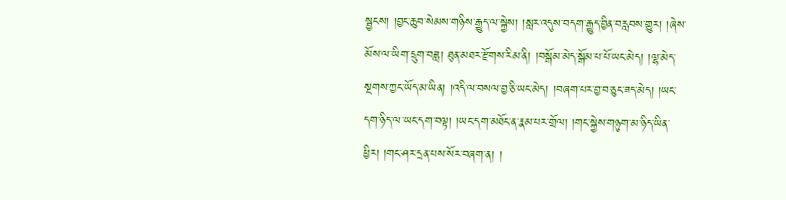སྦྱངས། །བྱང་ཆུབ་སེམས་གཉིས་རྒྱུད་ལ་སྐྱེས། །སླར་འདུས་བདག་རྒྱུད་བྱིན་བརླབས་གྱུར། །ཞེས་མོས་ལ་ཡིག་དྲུག་བཟླ། ཐུན་མཐར་རྫོགས་རིམ་ནི། །བསྒོམ་མེད་སྒོམ་པ་པོ་ཡང་མེད། །ལྷ་མེད་སྔགས་ཀྱང་ཡོད་མ་ཡིན། །འདི་ལ་བསལ་བྱ་ཅི་ཡང་མེད། །བཞག་པར་བྱ་བ་ཅུང་ཟད་མེད། །ཡང་དག་ཉིད་ལ་ཡང་དག་བལྟ། །ཡང་དག་མཐོང་ན་རྣམ་པར་གྲོལ། །གང་སྐྱེས་གཉུག་མ་ཉིད་ཡིན་ཕྱིར། །གང་ཤར་དྲན་པས་སོར་བཞག་ན། །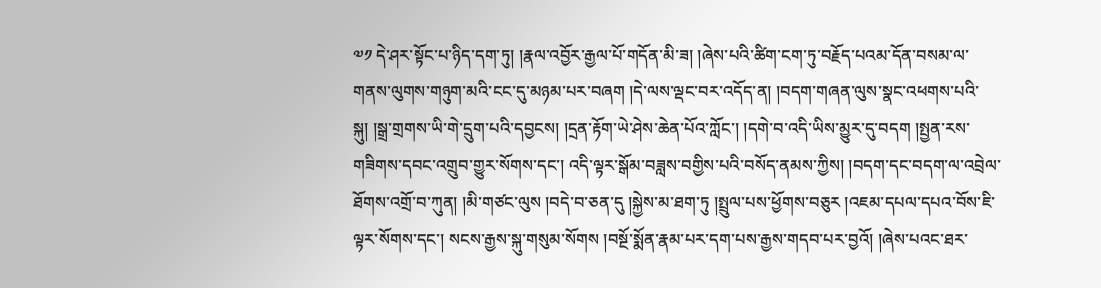༧༡ དེ་ཤར་སྟོང་པ་ཉིད་དག་ཏུ། །རྣལ་འབྱོར་རྒྱལ་པོ་གདོན་མི་ཟ། །ཞེས་པའི་ཚིག་ངག་ཏུ་བརྗོད་པའམ་དོན་བསམ་ལ་གནས་ལུགས་གཉུག་མའི་ངང་དུ་མཉམ་པར་བཞག །དེ་ལས་ལྡང་བར་འདོད་ན། །བདག་གཞན་ལུས་སྣང་འཕགས་པའི་སྐུ། །སྒྲ་གྲགས་ཡི་གེ་དྲུག་པའི་དབྱངས། །དྲན་རྟོག་ཡེ་ཤེས་ཆེན་པོའ་ཀློང་། །དགེ་བ་འདི་ཡིས་མྱུར་དུ་བདག །སྤྱན་རས་གཟིགས་དབང་འགྲུབ་གྱུར་སོགས་དང་། འདི་ལྟར་སྒོམ་བཟླས་བགྱིས་པའི་བསོད་ནམས་ཀྱིས། །བདག་དང་བདག་ལ་འབྲེལ་ཐོགས་འགྲོ་བ་ཀུན། །མི་གཙང་ལུས །བདེ་བ་ཅན་དུ །སྐྱེས་མ་ཐག་ཏུ །སྤྲུལ་པས་ཕྱོགས་བཅུར །འཇམ་དཔལ་དཔའ་བོས་ཇི་ལྟར་སོགས་དང་། སངས་རྒྱས་སྐུ་གསུམ་སོགས །བསྔོ་སྨོན་རྣམ་པར་དག་པས་རྒྱས་གདབ་པར་བྱའོ། །ཞེས་པའང་ཐར་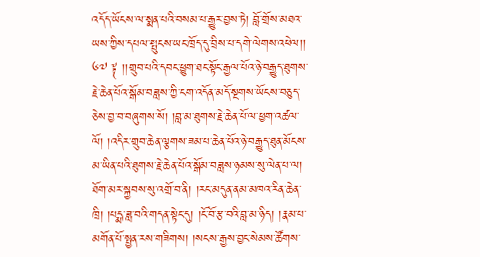འདོད་ཡོངས་ལ་སྨན་པའི་བསམ་པ་རྒྱུར་བྱས་ཏེ། བློ་གྲོས་མཐའ་ཡས་ཀྱིས་དཔལ་སྤུངས་ཡང་ཁྲོད་དུ་བྲིས་པ་དགེ་ལེགས་འཕེལ།།
༦༧ ༈ །།གྲུབ་པའི་དབང་ཕྱུག་ཐང་སྟོང་རྒྱལ་པོའ་ཉེ་བརྒྱུད་ཐུགས་རྗེ་ཆེན་པོའ་སྒོམ་བཟླས་ཀྱི་ངག་འདོན་མདོ་སྔགས་ཡོངས་བཅུད་ཅེས་བྱ་བ་བཞུགས་སོ། །བླ་མ་ཐུགས་རྗེ་ཆེན་པོ་ལ་ཕྱག་འཚལ་ལོ། །འདིར་གྲུབ་ཆེན་ལྕགས་ཟམ་པ་ཆེན་པོའ་ཉེ་བརྒྱུད་ཐུན་མོངས་མ་ཡིན་པའི་ཐུགས་རྗེ་ཆེན་པོའ་སྒོམ་བཟླས་ཉམས་སུ་ལེན་པ་ལ། ཐོག་མར་སྐྱབས་སུ་འགྲོ་བ་ནི། །རང་མདུན་ནམ་མཁའ་རིན་ཆེན་ཁྲི། །པདྨ་ཟླ་བའི་གདན་སྟེང་དུ། །ངོ་བོ་རྩ་བའི་བླ་མ་ཉིད། །རྣམ་པ་མགོན་པོ་སྤྱན་རས་གཟིགས། །སངས་རྒྱས་བྱང་སེམས་ཚོགས་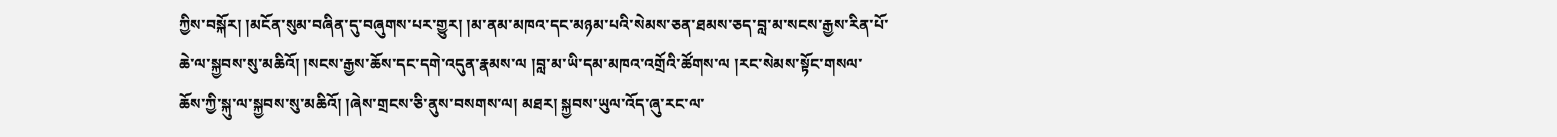ཀྱིས་བསྐོར། །མངོན་སུམ་བཞིན་དུ་བཞུགས་པར་གྱུར། །མ་ནམ་མཁའ་དང་མཉམ་པའི་སེམས་ཅན་ཐམས་ཅད་བླ་མ་སངས་རྒྱས་རིན་པོ་ཆེ་ལ་སྐྱབས་སུ་མཆིའོ། །སངས་རྒྱས་ཆོས་དང་དགེ་འདུན་རྣམས་ལ །བླ་མ་ཡི་དམ་མཁའ་འགྲོའི་ཚོགས་ལ །རང་སེམས་སྟོང་གསལ་ཆོས་ཀྱི་སྐུ་ལ་སྐྱབས་སུ་མཆིའོ། །ཞེས་གྲངས་ཅི་ནུས་བསགས་ལ། མཐར། སྐྱབས་ཡུལ་འོད་ཞུ་རང་ལ་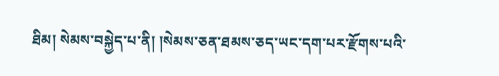ཐིམ། སེམས་བསྐྱེད་པ་ནི། །སེམས་ཅན་ཐམས་ཅད་ཡང་དག་པར་རྫོགས་པའི་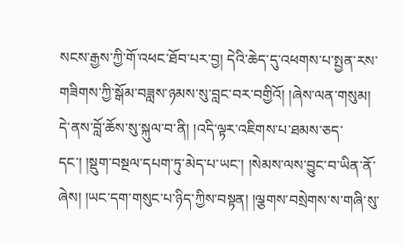སངས་རྒྱས་ཀྱི་གོ་འཕང་ཐོབ་པར་བྱ། དེའི་ཆེད་དུ་འཕགས་པ་སྤྱན་རས་གཟིགས་ཀྱི་སྒོམ་བཟླས་ཉམས་སུ་བླང་བར་བགྱིའོ། །ཞེས་ལན་གསུམ། དེ་ནས་བློ་ཆོས་སུ་སྐུལ་བ་ནི། །འདི་ལྟར་འཇིགས་པ་ཐམས་ཅད་དང་། །སྡུག་བསྔལ་དཔག་ཏུ་མེད་པ་ཡང་། །སེམས་ལས་བྱུང་བ་ཡིན་ནོ་ཞེས། །ཡང་དག་གསུང་པ་ཉིད་ཀྱིས་བསྟན། །ལྕགས་བསྲེགས་ས་གཞི་སུ་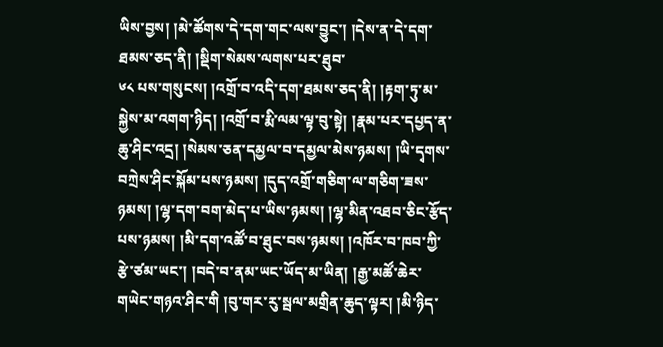ཡིས་བྱས། །མེ་ཚོགས་དེ་དག་གང་ལས་བྱུང་། །དེས་ན་དེ་དག་ཐམས་ཅད་ནི། །སྡིག་སེམས་ལགས་པར་ཐུབ་
༦༨ པས་གསུངས། །འགྲོ་བ་འདི་དག་ཐམས་ཅད་ནི། །རྟག་ཏུ་མ་སྐྱེས་མ་འགག་ཉིད། །འགྲོ་བ་རྨི་ལམ་ལྟ་བུ་སྟེ། །རྣམ་པར་དཔྱད་ན་ཆུ་ཤིང་འདྲ། །སེམས་ཅན་དམྱལ་བ་དམྱལ་མེས་ཉམས། །ཡི་དྭགས་བཀྲེས་ཤིང་སྐོམ་པས་ཉམས། །དུད་འགྲོ་གཅིག་ལ་གཅིག་ཟས་ཉམས། །ལྷ་དག་བག་མེད་པ་ཡིས་ཉམས། །ལྷ་མིན་འཐབ་ཅིང་རྩོད་པས་ཉམས། །མི་དག་འཚོ་བ་ཐུང་བས་ཉམས། །འཁོར་བ་ཁབ་ཀྱི་རྩེ་ཙམ་ཡང་། །བདེ་བ་ནམ་ཡང་ཡོད་མ་ཡིན། །རྒྱ་མཚོ་ཆེར་གཡེང་གཉའ་ཤིང་གི །བུ་གར་རུ་སྦལ་མགྲིན་ཆུད་ལྟར། །མི་ཉིད་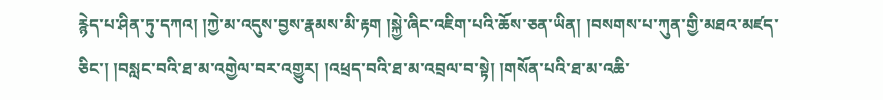རྙེད་པ་ཤིན་ཏུ་དཀའ། །ཀྱེ་མ་འདུས་བྱས་རྣམས་མི་རྟག །སྐྱེ་ཞིང་འཇིག་པའི་ཆོས་ཅན་ཡིན། །བསགས་པ་ཀུན་གྱི་མཐའ་མཛད་ཅིང་། །བསླང་བའི་ཐ་མ་འགྱེལ་བར་འགྱུར། །འཕྲད་བའི་ཐ་མ་འབྲལ་བ་སྟེ། །གསོན་པའི་ཐ་མ་འཆི་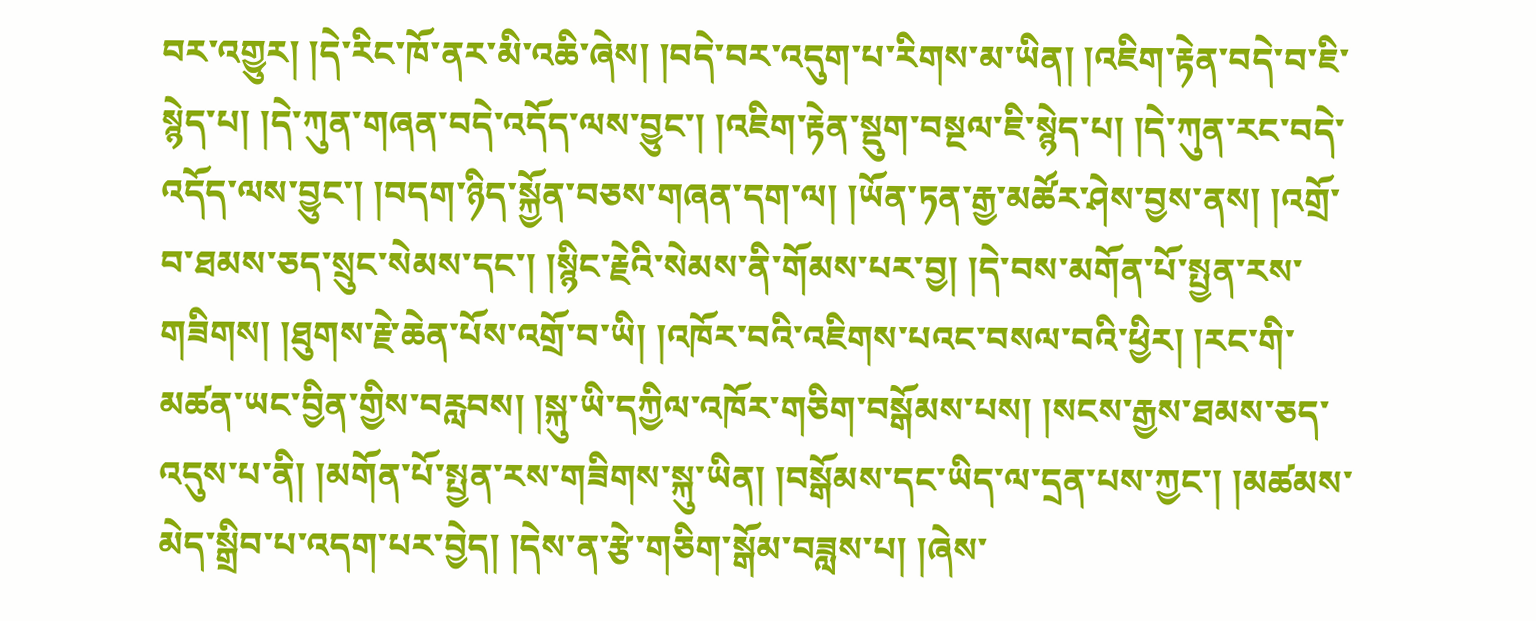བར་འགྱུར། །དེ་རིང་ཁོ་ནར་མི་འཆི་ཞེས། །བདེ་བར་འདུག་པ་རིགས་མ་ཡིན། །འཇིག་རྟེན་བདེ་བ་ཇི་སྙེད་པ། །དེ་ཀུན་གཞན་བདེ་འདོད་ལས་བྱུང་། །འཇིག་རྟེན་སྡུག་བསྔལ་ཇི་སྙེད་པ། །དེ་ཀུན་རང་བདེ་འདོད་ལས་བྱུང་། །བདག་ཉིད་སྐྱོན་བཅས་གཞན་དག་ལ། །ཡོན་ཏན་རྒྱ་མཚོར་ཤེས་བྱས་ནས། །འགྲོ་བ་ཐམས་ཅད་སྲུང་སེམས་དང་། །སྙིང་རྗེའི་སེམས་ནི་གོམས་པར་བྱ། །དེ་བས་མགོན་པོ་སྤྱན་རས་གཟིགས། །ཐུགས་རྗེ་ཆེན་པོས་འགྲོ་བ་ཡི། །འཁོར་བའི་འཇིགས་པའང་བསལ་བའི་ཕྱིར། །རང་གི་མཚན་ཡང་བྱིན་གྱིས་བརླབས། །སྐུ་ཡི་དཀྱིལ་འཁོར་གཅིག་བསྒོམས་པས། །སངས་རྒྱས་ཐམས་ཅད་འདུས་པ་ནི། །མགོན་པོ་སྤྱན་རས་གཟིགས་སྐུ་ཡིན། །བསྒོམས་དང་ཡིད་ལ་དྲན་པས་ཀྱང་། །མཚམས་མེད་སྒྲིབ་པ་འདག་པར་བྱེད། །དེས་ན་རྩེ་གཅིག་སྒོམ་བཟླས་པ། །ཞེས་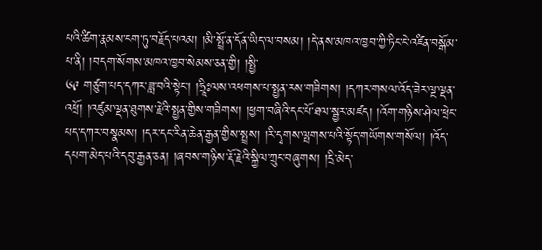པའི་ཚིག་རྣམས་ངག་ཏུ་བརྗོད་པའམ། །མི་སྤྲོ་ན་དོན་ཡིད་ལ་བསམ། །དེ་ནས་མཁའ་ཁྱབ་ཀྱི་ཏིང་ངེ་འཛིན་བསྒོམ་པ་ནི། །བདག་སོགས་མཁའ་ཁྱབ་སེམས་ཅན་གྱི། །སྤྱི་
༦༩ གཙུག་པད་དཀར་ཟླ་བའི་སྟེང་། །ཧྲཱིཿལས་འཕགས་པ་སྤྱན་རས་གཟིགས། །དཀར་གསལ་འོད་ཟེར་ལྔ་ལྡན་འཕྲོ། །འཛུམ་ལྡན་ཐུགས་རྗེའི་སྤྱན་གྱིས་གཟིགས། །ཕྱག་བཞིའི་དང་པོ་ཐལ་སྦྱར་མཛད། །འོག་གཉིས་ཤེལ་ཕྲེང་པད་དཀར་བསྣམས། །དར་དང་རིན་ཆེན་རྒྱན་གྱིས་སྤྲས། །རི་དྭགས་ལྤགས་པའི་སྟོད་གཡོགས་གསོལ། །འོད་དཔག་མེད་པའི་དབུ་རྒྱན་ཅན། །ཞབས་གཉིས་རྡོ་རྗེའི་སྐྱིལ་ཀྲུང་བཞུགས། །དྲི་མེད་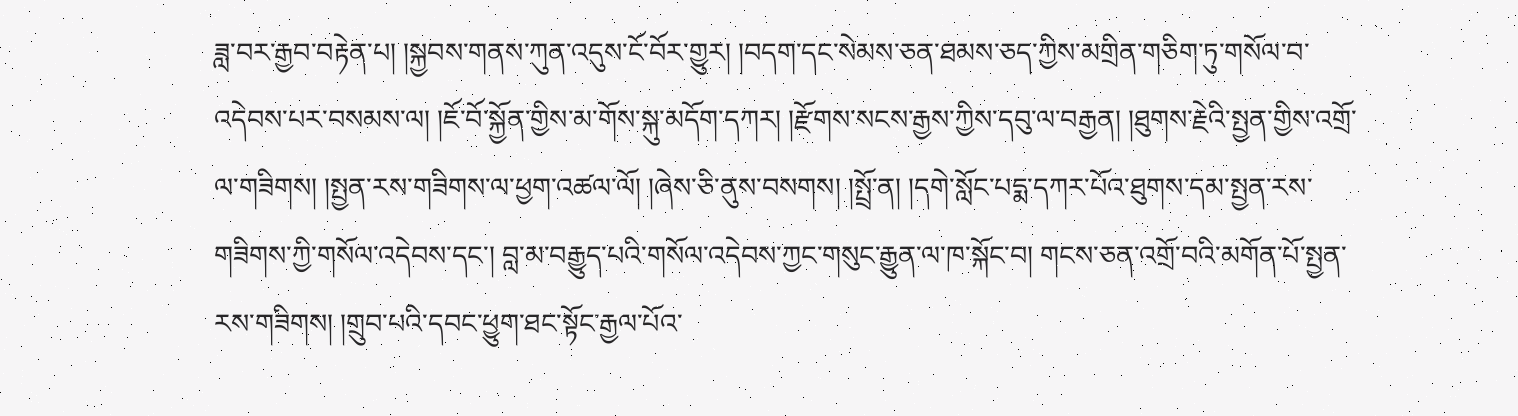ཟླ་བར་རྒྱབ་བརྟེན་པ། །སྐྱབས་གནས་ཀུན་འདུས་ངོ་བོར་གྱུར། །བདག་དང་སེམས་ཅན་ཐམས་ཅད་ཀྱིས་མགྲིན་གཅིག་ཏུ་གསོལ་བ་འདེབས་པར་བསམས་ལ། །ཇོ་བོ་སྐྱོན་གྱིས་མ་གོས་སྐུ་མདོག་དཀར། །རྫོགས་སངས་རྒྱས་ཀྱིས་དབུ་ལ་བརྒྱན། །ཐུགས་རྗེའི་སྤྱན་གྱིས་འགྲོ་ལ་གཟིགས། །སྤྱན་རས་གཟིགས་ལ་ཕྱག་འཚལ་ལོ། །ཞེས་ཅི་ནུས་བསགས། །སྤྲོ་ན། །དགེ་སློང་པདྨ་དཀར་པོའ་ཐུགས་དམ་སྤྱན་རས་གཟིགས་ཀྱི་གསོལ་འདེབས་དང་། བླ་མ་བརྒྱུད་པའི་གསོལ་འདེབས་ཀྱང་གསུང་རྒྱུན་ལ་ཁ་སྐོང་བ། གངས་ཅན་འགྲོ་བའི་མགོན་པོ་སྤྱན་རས་གཟིགས། །གྲུབ་པའི་དབང་ཕྱུག་ཐང་སྟོང་རྒྱལ་པོའ་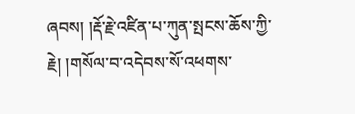ཞབས། །རྡོ་རྗེ་འཛིན་པ་ཀུན་སྤངས་ཆོས་ཀྱི་རྗེ། །གསོལ་བ་འདེབས་སོ་འཕགས་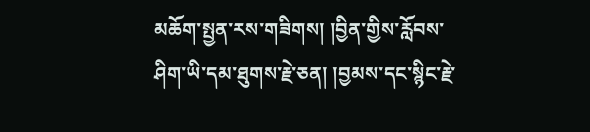མཆོག་སྤྱན་རས་གཟིགས། །བྱིན་གྱིས་རློབས་ཤིག་ཡི་དམ་ཐུགས་རྗེ་ཅན། །བྱམས་དང་སྙིང་རྗེ་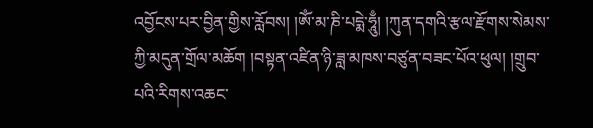འབྱོངས་པར་བྱིན་གྱིས་རློབས། །ༀ་མ་ཎི་པདྨེ་ཧཱུྃ། །ཀུན་དགའི་རྩལ་རྫོགས་སེམས་ཀྱི་མདུན་གྲོལ་མཆོག །བསྟན་འཛིན་ཉི་ཟླ་མཁས་བཙུན་བཟང་པོའ་ཕུལ། །གྲུབ་པའི་རིགས་འཆང་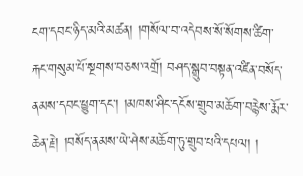ངག་དབང་ཉིད་མའི་མཚན། །གསོལ་བ་འདེབས་སོ་སོགས་ཚིག་རྐང་གསུམ་པོ་སྔགས་བཅས་འགྲོ། བཤད་སྒྲུབ་བསྟན་འཛིན་བསོད་ནམས་དབང་ཕྱུག་དང་། །མཁས་ཤིང་དངོས་གྲུབ་མཆོག་བརྙེས་རྨོར་ཆེན་རྗེ། །བསོད་ནམས་ཡེ་ཤེས་མཆོག་ཏུ་གྲུབ་པའི་དཔལ། །